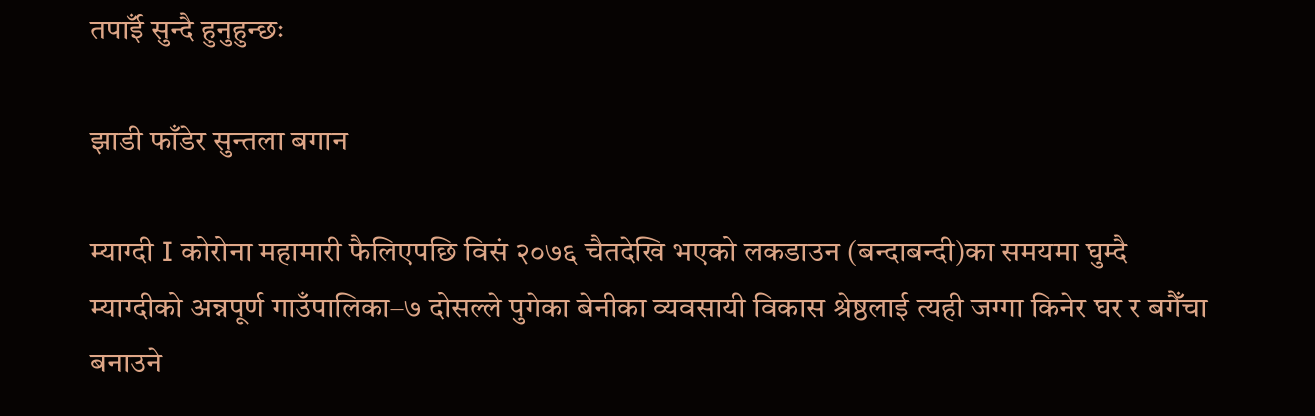तपाईँ सुन्दै हुनुहुन्छः

झाडी फाँडेर सुन्तला बगान

म्याग्दी I कोरोना महामारी फैलिएपछि विसं २०७६ चैतदेखि भएको लकडाउन (बन्दाबन्दी)का समयमा घुम्दै म्याग्दीको अन्नपूर्ण गाउँपालिका–७ दोसल्ले पुगेका बेनीका व्यवसायी विकास श्रेष्ठलाई त्यही जग्गा किनेर घर र बगैँचा बनाउने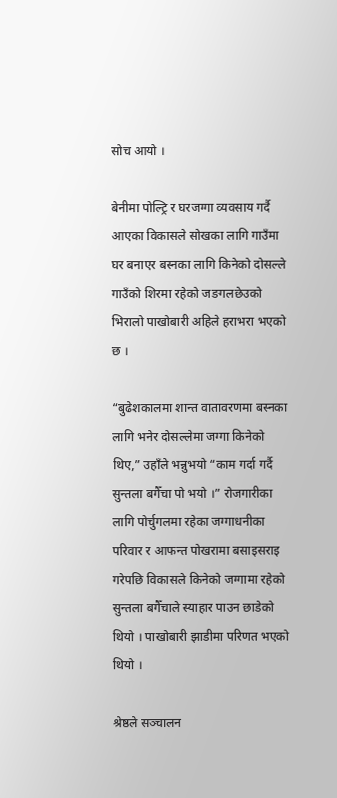सोच आयो ।

बेनीमा पोल्ट्रि र घरजग्गा व्यवसाय गर्दै आएका विकासले सोखका लागि गाउँमा घर बनाएर बस्नका लागि किनेको दोसल्ले गाउँको शिरमा रहेको जङगलछेउको भिरालो पाखोबारी अहिले हराभरा भएको छ ।

“बुढेशकालमा शान्त वातावरणमा बस्नका लागि भनेर दोसल्लेमा जग्गा किनेको थिए,” उहाँले भन्नुभयो “काम गर्दा गर्दै सुन्तला बगैँचा पो भयो ।” रोजगारीका लागि पोर्चुगलमा रहेका जग्गाधनीका परिवार र आफन्त पोखरामा बसाइसराइ गरेपछि विकासले किनेको जग्गामा रहेको सुन्तला बगैँचाले स्याहार पाउन छाडेको थियो । पाखोबारी झाडीमा परिणत भएको थियो ।

श्रेष्ठले सञ्चालन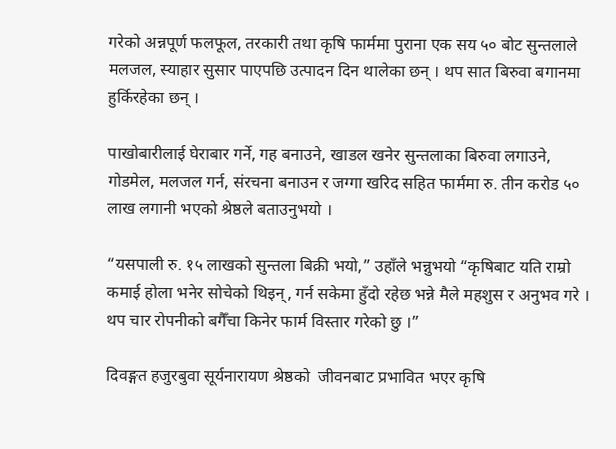गरेको अन्नपूर्ण फलफूल, तरकारी तथा कृषि फार्ममा पुराना एक सय ५० बोट सुन्तलाले मलजल, स्याहार सुसार पाएपछि उत्पादन दिन थालेका छन् । थप सात बिरुवा बगानमा हुर्किरहेका छन् ।

पाखोबारीलाई घेराबार गर्ने, गह बनाउने, खाडल खनेर सुन्तलाका बिरुवा लगाउने, गोडमेल, मलजल गर्न, संरचना बनाउन र जग्गा खरिद सहित फार्ममा रु. तीन करोड ५० लाख लगानी भएको श्रेष्ठले बताउनुभयो ।

“यसपाली रु. १५ लाखको सुन्तला बिक्री भयो,” उहाँले भन्नुभयो “कृषिबाट यति राम्रो कमाई होला भनेर सोचेको थिइन्, गर्न सकेमा हुँदो रहेछ भन्ने मैले महशुस र अनुभव गरे । थप चार रोपनीको बगैँचा किनेर फार्म विस्तार गरेको छु ।”

दिवङ्गत हजुरबुवा सूर्यनारायण श्रेष्ठको  जीवनबाट प्रभावित भएर कृषि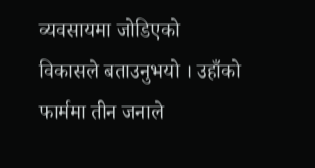व्यवसायमा जोडिएको विकासले बताउनुभयो । उहाँको फार्ममा तीन जनाले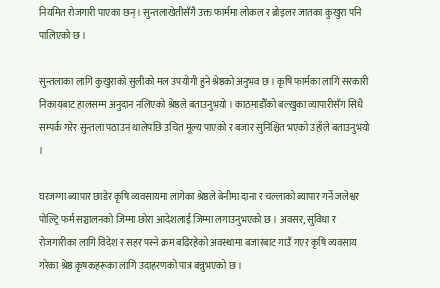नियमित रोजगारी पाएका छन् । सुन्तलाखेतीसँगै उक्त फार्ममा लोकल र ब्रोइलर जातका कुखुरा पनि पालिएको छ ।

सुन्तलाका लागि कुखुराको सुलीको मल उपयोगी हुने श्रेष्ठको अनुभव छ । कृषि फार्मका लागि सरकारी निकायबाट हालसम्म अनुदान नलिएको श्रेष्ठले बताउनुभयो । काठमाडौँको बल्खुका व्यापारीसँग सिधै सम्पर्क गरेर सुन्तला पठाउन थालेपछि उचित मूल्य पाएको र बजार सुनिश्चित भएको उहाँले बताउनुभयो ।

घरजग्गा ब्यापार छाडेर कृषि व्यवसायमा लागेका श्रेष्ठले बेनीमा दाना र चल्लाको ब्यापार गर्ने जलेश्वर पोल्ट्रि फर्म सञ्चालनको जिम्मा छोरा आदेशलाई जिम्मा लगाउनुभएको छ । अवसर, सुविधा र रोजगारीका लागि विदेश र सहर पस्ने क्रम बढिरहेको अवस्थामा बजारबाट गाउँ गएर कृषि व्यवसाय गरेका श्रेष्ठ कृषकहरूका लागि उदाहरणको पात्र बन्नुभएको छ ।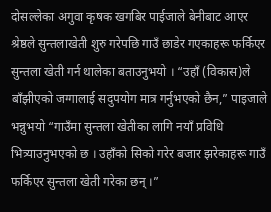दोसल्लेका अगुवा कृषक खगबिर पाईजाले बेनीबाट आएर श्रेष्ठले सुन्तलाखेती शुरु गरेपछि गाउँ छाडेर गएकाहरू फर्किएर सुन्तला खेती गर्न थालेका बताउनुभयो । “उहाँ (विकास)ले बाँझीएको जग्गालाई सदुपयोग मात्र गर्नुभएको छैन,” पाइजाले भन्नुभयो “गाउँमा सुन्तला खेतीका लागि नयाँ प्रविधि भित्र्याउनुभएको छ । उहाँको सिको गरेर बजार झरेकाहरू गाउँ फर्किएर सुन्तला खेती गरेका छन् ।”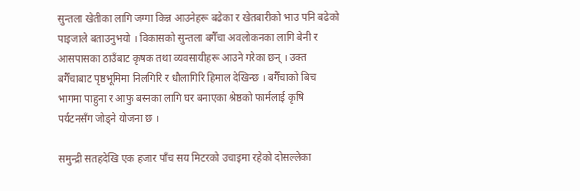सुन्तला खेतीका लागि जग्गा किन्न आउनेहरू बढेका र खेतबारीको भाउ पनि बढेको पाइजाले बताउनुभयो । विकासको सुन्तला बगैँचा अवलोकनका लागि बेनी र आसपासका ठाउँबाट कृषक तथा व्यवसायीहरू आउने गरेका छन् । उक्त बगैँचाबाट पृष्ठभूमिमा निलगिरि र धौलागिरि हिमाल देखिन्छ । बगैँचाको बिच भागमा पाहुना र आफु बस्नका लागि घर बनाएका श्रेष्ठको फार्मलाई कृषि पर्यटनसँग जोड्ने योजना छ ।

समुन्द्री सतहदेखि एक हजार पाँच सय मिटरको उचाइमा रहेको दोसल्लेका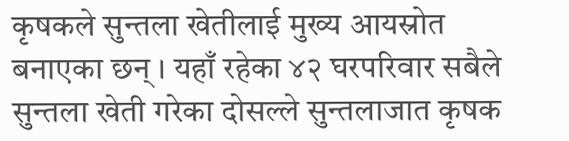कृषकले सुन्तला खेतीलाई मुख्य आयस्रोत बनाएका छन् । यहाँ रहेका ४२ घरपरिवार सबैले सुन्तला खेती गरेका दोसल्ले सुन्तलाजात कृषक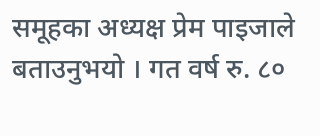समूहका अध्यक्ष प्रेम पाइजाले बताउनुभयो । गत वर्ष रु. ८०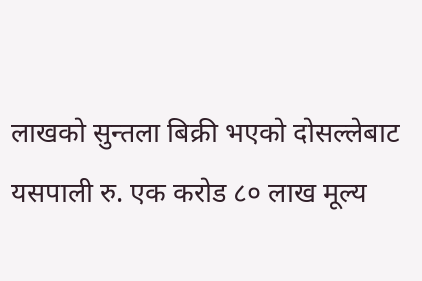लाखको सुन्तला बिक्री भएको दोसल्लेबाट यसपाली रु. एक करोड ८० लाख मूल्य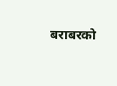बराबरको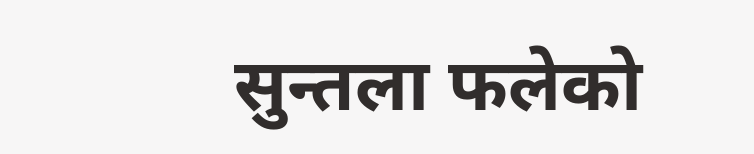सुन्तला फलेको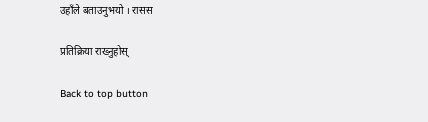उहाँले बताउनुभयो । रासस

प्रतिक्रिया राख्नुहोस्

Back to top button